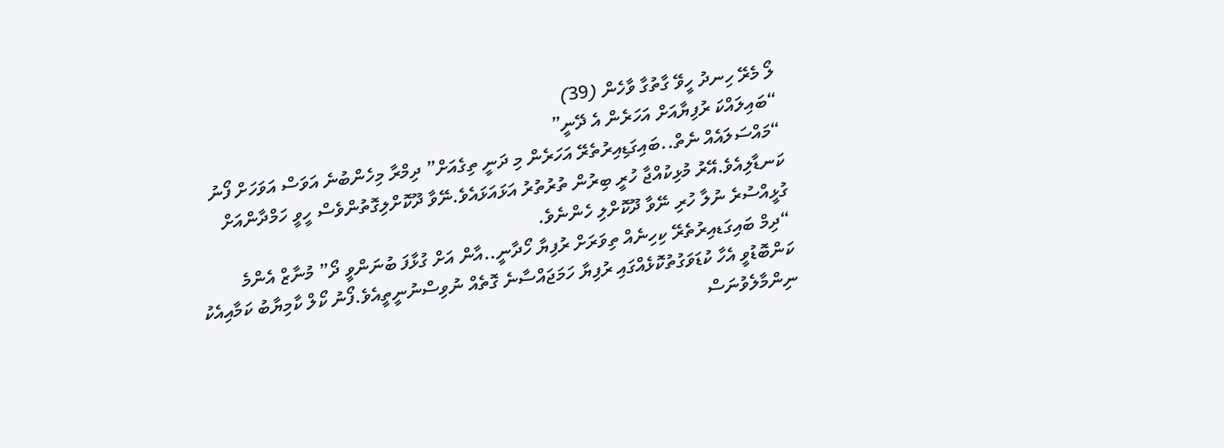ލޯ މެރޭ ހިނދު ހީވޭ ގާތުގާ ވާހެން (39)
“ބައިލައްކަ ރުފިޔާއަށް އަހަރެން އެ ދޭނީ”
“މައްސަލައެއް ނެތް..ބައިގަޑިއިރުތެރޭ އަހަރެން މި ދަނީ ތިގެއަށް” ދިމްރާ މިހެންބުނެ އަވަސް އަވަހަށް ފޯނު ކަނޑާލިއެވެ.އޭރު މުޅިކުއްޖާ ހުރީ ބިރުން ތުރުތުރު އަޅައަޅައެވެ.ނޭވާ ދޫކޮށްލިގޮތުންވެސް ހީވީ ހަމްދާންއަށް ގުޅީއްސުރެ ނުލާ ހުރި ނޭވާ ދޫކޮށްލި ހެންނެވެ.
“ދިމް ބައިގަޑއިރުތެރޭ ކިހިނެއް ތިވަރަށް ރުފިޔާ ހޯދާނީ..އާން އަށް ގުޅާފަ ބުނަންވީ ދޯ” މުނާޒް އެންމެ ކަންބޮޑުވީ އެހާ ކުޑަވަގުތުކޮޅެއްގައި ރުފިޔާ ހަމަޖައްސާނެ ގޮތެއް ނުވިސްނުނީތީއެވެ.ފޯނު ކޯލް ކާމިޔާބު ކަމާއިއެކު ނިންމާލެވުނަސް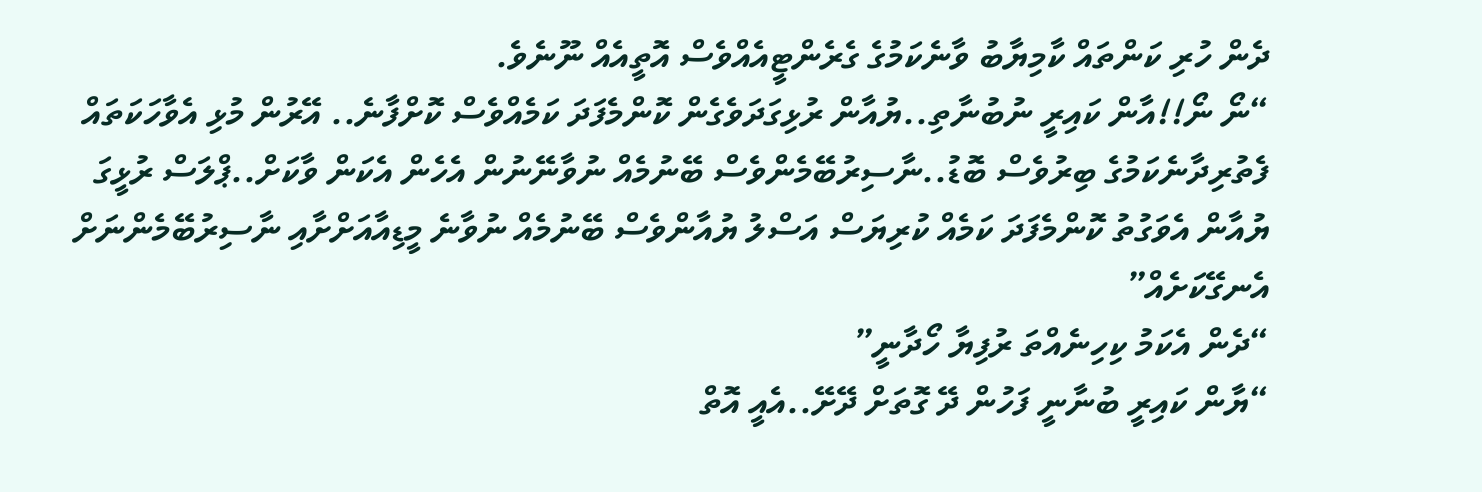ދެން ހުރި ކަންތައް ކާމިޔާބު ވާނެކަމުގެ ގެރެންޓީއެއްވެސް އޮތީއެއް ނޫނެވެ.
“ނޯ ނޯ!!އާން ކައިރީ ނުބުނާތި..ޔުއާން ރުޅިގަދަވެގެން ކޮންމެފަދަ ކަމެއްވެސް ކޮށްފާނެ.. އޭރުން މުޅި އެވާހަކަތައް ފެތުރިދާނެކަމުގެ ބިރުވެސް ބޮޑު..ނާސިރުބޭމެންވެސް ބޭނުމެއް ނުވާނޭނުން އެހެން އެކަން ވާކަށް..ޕްލަސް ރުޅީގަ ޔުއާން އެވަގުތު ކޮންމެފަދަ ކަމެއް ކުރިޔަސް އަސްލު ޔުއާންވެސް ބޭނުމެއް ނުވާނެ މީޑިއާއަށްށާއި ނާސިރުބޭމެންނަށް އެނގޭކަށެއް”
“ދެން އެކަމު ކިހިނެއްތަ ރުފިޔާ ހޯދާނީ”
“ޔާން ކައިރީ ބުނާނީ ފަހުން ދޭ ގޮތަށް ދޭށޭ..އެއީ އޮތް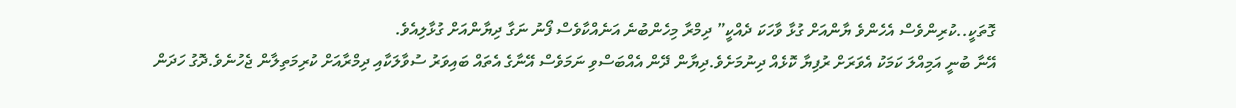ގޮތަކީ..ކުރިންވެސް އެހެންވެ ޔާންއަށް ގުޅާ ވާހަކަ ދެއްކީ” ދިމްރާ މިހެންބުނެ އަނެއްކާވެސް ފޯނު ނަގާ ދިޔާންއަށް ގުޅާލިއެވެ.
އޭނާ ބުނީ އަމިއްލަ ކަމަކު އެވަރަށް ރުފިޔާ ކޮޅެއް ދިނުމަށެވެ.ދިޔާން ދޭން އެއްބަސްވި ނަމަވެސް އޭނާގެ އެތައް ބައިވަރު ސުވާލަކާއި ދިމްރާއަށް ކުރިމަތިލާން ޖެހުނެވެ.ދޮގު ހަދަން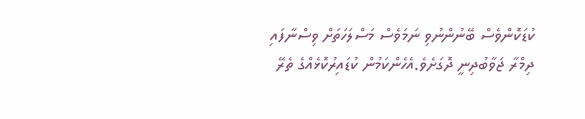ކުޑަކޮންވެސް ބޭނުންނުވި ނަމަވެސް މަސްލަހަތަށް ވިސްނާފައި ދިމްރާ ޖަވާބުދިނީ ދޮގަށެވެ.އެހެންކަމުން ކުޑައިރުކޮޅެއްގެ ތެރޭ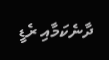ދާނެކަމާއި ރެޑީ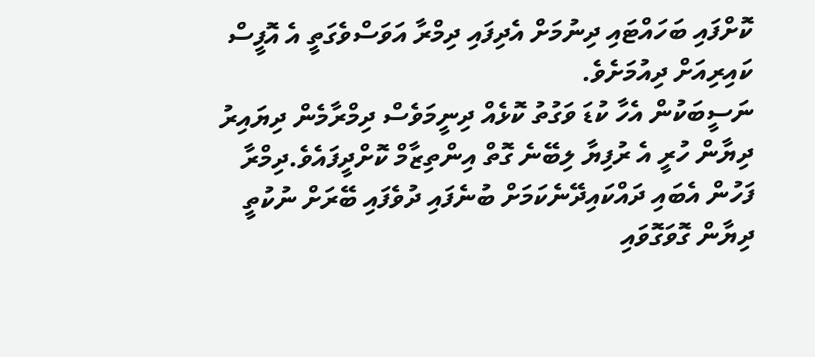ކޮށްފައި ބަހައްޓައި ދިނުމަށް އެދިފައި ދިމްރާ އަވަސްވެގަތީ އެ އޮފީސް ކައިރިއަށް ދިއުމަށެވެ.
ނަސީބަކުން އެހާ ކުޑަ ވަގުތު ކޮޅެއް ދިނީމަވެސް ދިމްރާމެން ދިޔައިރު ދިޔާން ހުރީ އެ ރުފިޔާ ލިބޭނެ ގޮތް އިންތިޒާމް ކޮށްދީފައެވެ.ދިމްރާ ފަހުން އެބައި ދައްކައިދޭނެކަމަށް ބުނެފައި ދުވެފައި ބޭރަށް ނުކުތީ ދިޔާން ގޮވަގޮވައި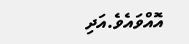އޮއްވައެވެ.އަދި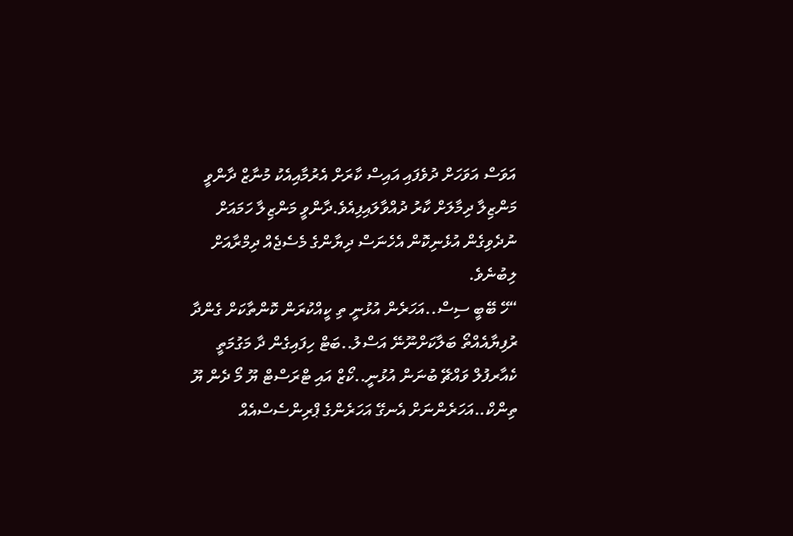އަވަސް އަވަހަށް ދުވެފައި އައިސް ކާރަށް އެރުމާއިއެކު މުނާޒް ދާންވީ މަންޒިލާ ދިމާލަށް ކާރު ދުއްވާލައިފިއެވެ.ދާންވީ މަންޒިލާ ހަމައަށް ނުދެވިގެން އުޅެނިކޮން އެހެނަސް ދިޔާންގެ މެސެޖެއް ދިމްރާއަށް ލިބުނެވެ.
“ހޭ ބޭބީ ސިސް..އަހަރެން އުޅުނީ ތި ކީއްކުރަން ކޮންތާކަށް ގެންދާ ރުފިޔާއެއްތޯ ބަލާކަށްނޫނޭ އަސްލު..ބަޓް ހިފައިގެން ދާ މަގުމަތީ ކެއާރފުލް ވައްޗޭ ބުނަން އުޅުނީ..ކޯޒް އައި ޓްރަސްޓް ޔޫ މޯ ދެން ޔޫ ތިންކް..އަހަރެންނަށް އެނގޭ އަހަރެންގެ ޕްރިންސެސްއެއް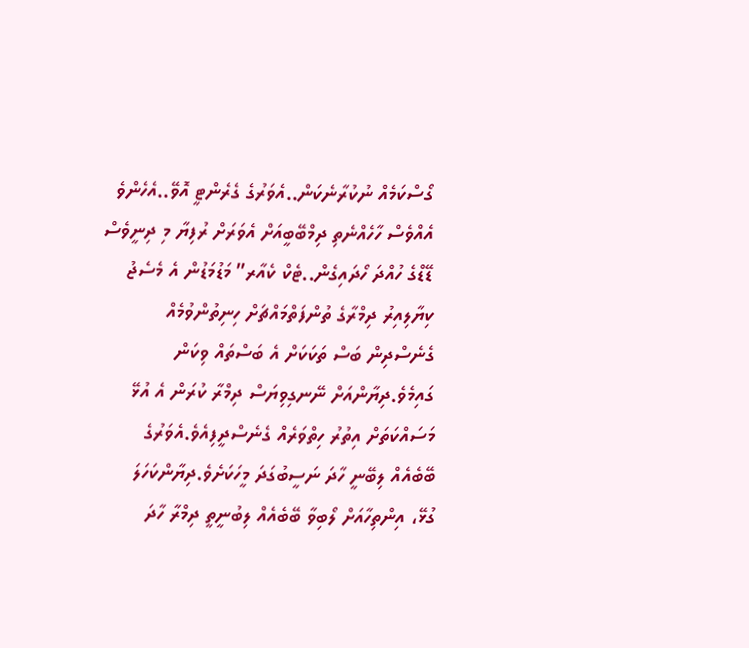ގޯސްކަމެއް ނުކުރާނެކަން..އެވަރުގެ ގެރެންޓީ އޮވޭ..އެހެންވެ އެއްވެސް ހާހެއްނެތި ދިމްބޭބީއަށް އެވަރަށް ރުފިޔާ މި ދިނީވެސް ޑޭޑްގެ ހުއްދަ ހޯދައިގެން..ޓެކް ކެއާރ” މަޑުމަޑުން އެ މެސެޖު ކިޔާލިއިރު ދިމްރާގެ ތުންފަތްމައްޗަށް ހިނިތުންވުމެއް ގެނެސްދިން ބަސް ތަކަކަށް އެ ބަސްތައް ވިކަން ގައިމެވެ.ދިޔާންއަށް ނޭނގިވިޔަސް ދިމްރާ ކުރަން އެ އުޅޭ މަސައްކަތަށް އިތުރު ހިތްވަރެއް ގެނެސްދީފިއެވެ.އެވަރުގެ ބޭބެއެއް ލިބޭނީ ހާދަ ނަސީބުގަދަ މީހަކަށެވެ.ދިޔާންކަހަލަ ގުޅޭ، އިންތިހާއަށް ލޯބިވާ ބޭބެއެއް ލިބުނީތީ ދިމްރާ ހާދަ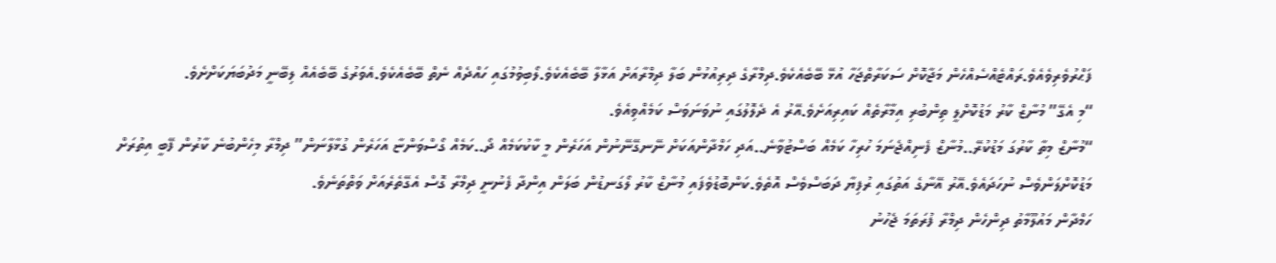ފަޙްރުވެރިވެއެވެ.ރައްޓެއްސެއްހެން މަޖާކޮށް ސަކަރާތްޖަހާ އުޅޭ ބޭބެއެކެވެ.ދިމްރާގެ ދިރިއުޅުން ބަލާ ދިމްރާއަށް އަޅާލާ ބޭބެއެކެވެ.ލޯބިވުމުގައި ހައްދެއް ނެތް ބޭބެއެކެވެ.އެވަރުގެ ބޭބެއެއް ލިބޭނީ މަދުބަޔަކަށްށެވެ.
“މި އެގޭ” މުނާޒް ކާރު މަޑުކޮށްލީ ތިންބުރި އިމާރާތެއް ކައިރިއަށެވެ.އޭރު އެ ދެލޮލުގައި ނުވަނަވަސް ކަމެއްވިއެވެ.
“މުނާޒް މިތާ ކާރުގަ މަޑުކުރޭ..މުނާޒް ފެނިއްޖެނަމަ ހުރިހާ ކަމެއް ބަސްޓުވާނެ..އަދި ހަމްދާންއަކަށް ނޭނގޭނޭނުން އަހަރެން މީ ކާކުކަމެއް ދޯ..ކަމެއް ގޯސްވަންޏާ އަހަރެން ގުޅާލާނަން” ދިމްރާ މިހެންބުނެ ކާރުން ފޭބީ އިތުރަށް މަޑުކޮށްލަންވެސް ނުހަދައެވެ.އޭރު އޭނާގެ އަތުގައި ރުފިޔާ ދަބަސްވެސް އޮތެވެ.ކަންބޮޑުވެފައި މުނާޒް ކާރު ލޯގަނޑުން ބަލަން އިންދާ ފެނުނީ ދިމްރާ ގޮސް އެގޭތެރެއަށް ވަތްތަނެވެ.
ހަމްދާން މައުލޫމާތު ދިންހެން ދިމްރާ ފުރަތަމަ ޖެހުނު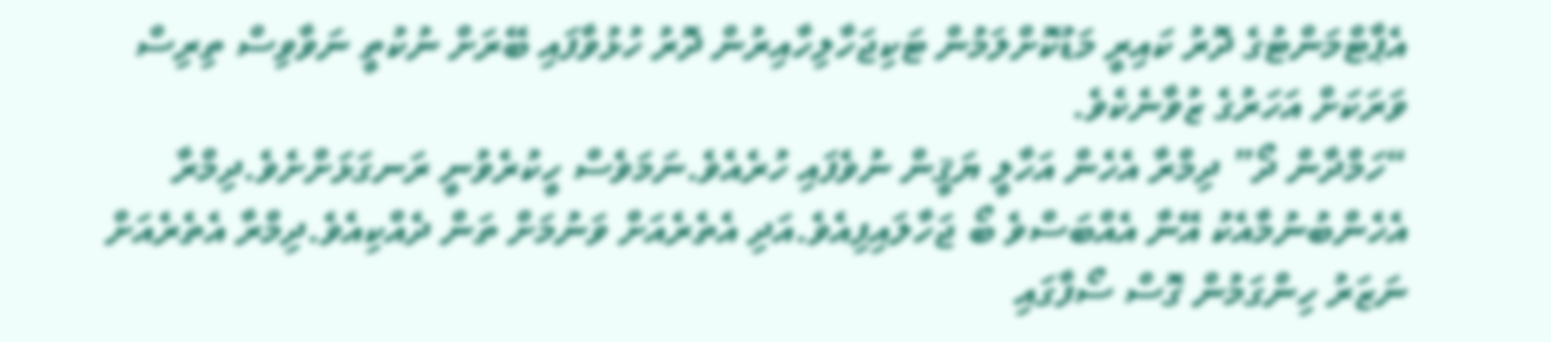އެޕާޓްމަންޓުގެ ދޮރު ކައިރީ މަޑުކޮށްލަމުން ޓަކިޖަހާލިހާއިރުން ދޮރު ހުޅުވާފައި ބޭރަށް ނުކުތީ ނަވާވިސް ތިރިސް ވަރަކަށް އަހަރުގެ ޒުވާނެކެވެ.
“ހަމްދާން ދޯ” ދިމްރާ އެހެން އަހާލީ ޔަޤީން ނުވެފައި ހުރެއެވެ.ނަމަވެސް ހީކުރެވުނީ ރަނގަޅަށްށެވެ.ދިމްރާ އެހެންބުނުމާއެކު އޭނާ އެއްބަސްވެ ބޯ ޖަހާލައިފިއެވެ.އަދި އެތެރެއަށް ވަނުމަށް ތަން ދެއްކިއެވެ.ދިމްރާ އެތެރެއަށް ނަޒަރު ހިންގަމުން ގޮސް ސޯފާގައި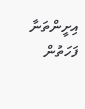އިށީންތަނާ ފަހަތުން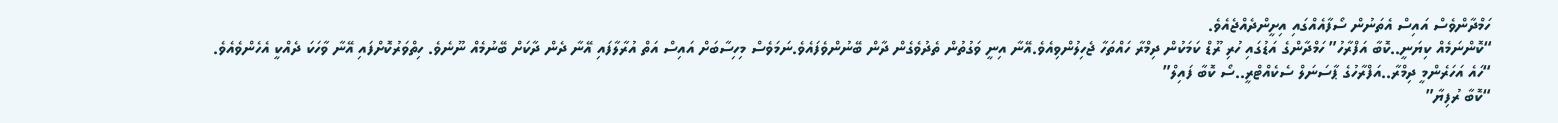ހަމްދާންވެސް އައިސް އެތަނުން ސޯފާއެއްގައި އިށީންދެއްޖެއެވެ.
“ކޮންނަމެއް ކިޔަނީ..ކޮބާ އަފްރާހު” ހަމްދާންގެ އަޑުގައި ހުރި ރޫޑް ކަމަކުން ދިމްރާ ހައްތަހާ ޖެހިލުންވިއެވެ.އޭނާ އިނީ ވަގުތުން ތެދުވެގެން ދާން ބޭނުންވެފައެވެ.ނަމަވެސް މިހިސާބަށް އައިސް އަތް އުރާލާފައި އޭނާ ދެން ދާކަށް ބޭނުމެއް ނޫނެވެ. ހިތްވަރުކޮށްފައި އޭނާ ވާހަކަ ދެއްކީ އެހެންވެއެވެ.
“ހައެ އަހަރެންމީ ދިމްރާ..އަފްރާހުގެ ޕާސަނަލް ސެކެއްޓްރީ..ސޯ ކޮބާ ފައިލް”
“ކޮބާ ރުފިޔާ”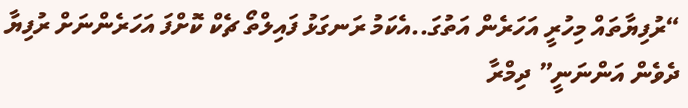“ރުފިޔާތައް މިހުރީ އަހަރެން އަތުގަ..އެކަމު ރަނގަޅު ފައިލްތޯ ޗެކް ކޮށްފަ އަހަރެންނަށް ރުފިޔާ ދެވެން އަންނަނީ” ދިމްރާ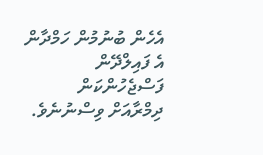އެހެން ބުނުމުން ހަމްދާން އެ ފައިލްދޭން ފަސްޖެހުންކަން ދިމްރާއަށް ވިސްނުނެވެ.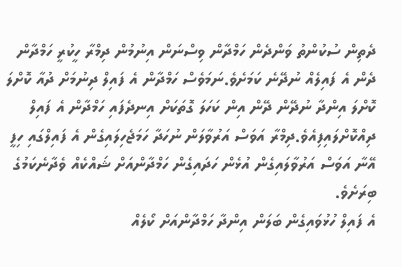ދެތިން ސުކުންތު ވަންދެން ހަމްދާން ވިސްނަން އިނުމުން ދިމްރާ ހީކުރީ ހަމްދާން ދެން އެ ފައިލެއް ނުދޭނެ ކަމަށެވެ.ނަމަވެސް ހަމްދާން އެ ފައިލް ދިނުމަށް ދުއާ ކޮށްލަ ކޮށްލަ އިންދާ ނުދޭން ދޭން އިން ކަހަލަ ގޮތަކަށް އިނދެފައި ހަމްދާން އެ ފައިލް ދިއްކޮށްލައިފިއެވެ.ދިމްރާ އަވަސް އަރުވާލަން ނުހަދާ ހަމަޖެހިލައިގެން އެ ފައިލްގައި ހިފީ އޭނާ އަވަސް އަރުވާލައިގެން އުޅެން ހަދައިގެން ހަމްދާންއަށް ޝައްކެއް ވެދާނެކަމުގެ ބިރަށެވެ.
އެ ފައިލް ހުޅުވައިގެން ބަލަން އިންދާ ހަމްދާންއަށް ކޯލެއް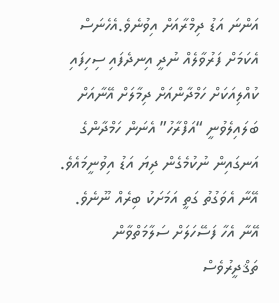އަންނަ އަޑު ދިމްރާއަށް އިވުނެވެ.އެހެނަސް އެކަމަށް ފަރުވާލެއް ނުދީ އިނދެފައި ސިހިފައި ކުއްލިއަކަށް ހަމްދާންއަށް ދިމާލަށް އޭނާއަށް ބަލައިލެވުނީ “އަފްރާހު” އެނަން ހަމްދާންގެ އަނގައިން ނުކުމެގެން ދިޔަ އަޑު އިވުނީމައެވެ. އޭނާ އެވަގުތު ގަތީ އަމަށަކު ބިރެއް ނޫނެވެ. އޭނާ އެހާ ފަސޭހަލަށް ސަލާމަތްވާން ތަޤްދީރުވެސް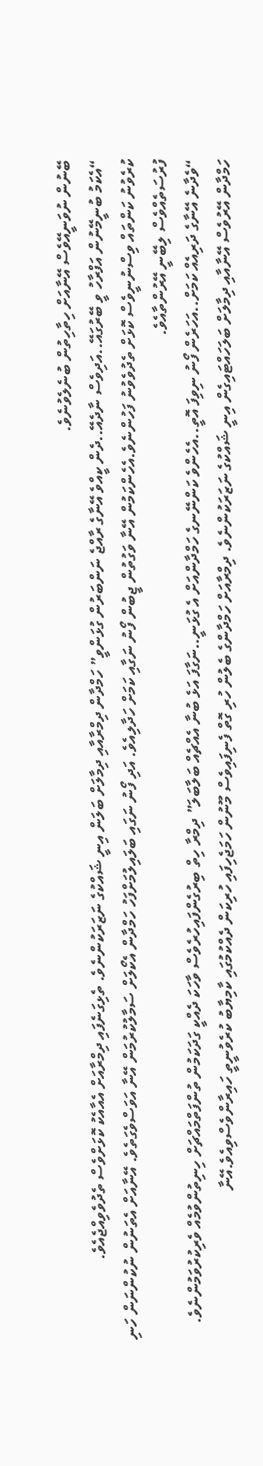ބޭނުން ނުވަނީއޭވެސް އޭނާއަށް ހިތާހިތުން ބުނެލެވުނެވެ.
“އެކަމު ބުނީމޭނުން އަފްރާހު ވީ ބޭރުގައޭ..އަދިވެސް ނާދެއޭ..ދެން ކީއްވެ އޭނާގެ ރާއްޖެ ނަންބަރުން ގުޅަންވީ” ހަމްދާން ދިމްރާއާއި ދިމާލަށް ބަލަން އިނީ ޝައްކުގެ ނަޒަރަކުންނެވެ. ތެޅިގަނެފައި ދިމްރާއަށް އެއާއެކު ކޮޅަށްވެސް ތެދުވެވިއްޖެއެވެ.
ކުރެވުނު ކަންތައް ވިސްނުނީވެސް ކޮޅަށް ތެދުވެވުނު ފަހުންނެވެ.އެހެންކަމުން އޭނާ ވަގުތުން ޖީބުން ފޯނު ނަގާއި ކަމަށް ހަދާލިއެވެ. އަދި ފޯނު ނަގައި ބަލައިލުމަށްފަހު ހަމްދާން އެކޯލަށް ސަމާލުކުރުމަން އޭނާ އަވަސްވެގަތެވެ. އޭނާއަށް އެތަނުން ނުކުންނަން ހަނި ފުރުސަތެއްވެސް ލިބޭނީ އޭރުންތާއެވެ.
“ވެދާނެ އޭނާގެ ދަރިއެއް ކަމަށް..އަހަރެން ފޯނު ނިވިފަ އޮތީ..އެހެންވެ ކަންނޭނގެ ހަމްދާންއަށް އެ ގުޅަނީ..ނަގާފަ އަޅެ ބުނާ އެއްޗެއް ބަލާބަލަ” ދިމްރާ ހިތް ބިރުގެންފައިހުރެވެސް ވާހަކަ ދެއްކީ ގަދަކަމުން ތުންފަތްމައްޗަށް ހިނިތުންވުމެއް ވެރިކުރުވަމުންނެވެ.
ހަމްދާން އޭރުވެސް އޭނާއާއި ދިމާލަށް ބަލަހައްޓައިގެން އިނީ ޝައްކުގެ ނަޒަރަކުންނެވެ. ދިމްރާއަށް ހަމްދާންގެ ބެލުން ހުރި ގޮތް ފެނިފައިވެސް މޫނުން ހަމަޖެހިފައި ހުރިކަން ދެއްކުމުގައި ކާމިޔާބު ކުރެވުނީތީ ހައިރާންވެސްވިއެވެ.އޭނާ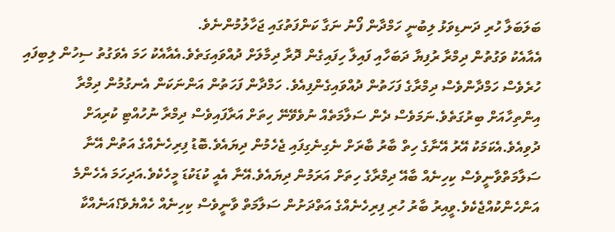ބަލަބަލާ ހުރި ދަނޑިވަޅު ލިބުނީ ހަމްދާން ފޯނު ނަގާ ކަންފަތުގައި ޖަހާލުމުންނެވެ.
އެއާއެކު ވަގުތުން ދިމްރާ ރުފިޔާ ދަބަހާއި ފައިލާ ހިފައިގެން ދޮރާ ދިމާލަށް ދުއްވައިގަތެވެ.އެއާއެކު ހަމަ އެވަގުތު ސިހުން ލިބިފައި ހުރެވެސް ހަމްދާންވެސް ދިމްރާގެ ފަހަތުން ދުއްވައިގެންފިއެވެ. ހަމްދާން ފަހަތުން އަންނަކަން އެނގުމުން ދިމްރާ އިންތިހާއަށް ބިރުގަތެވެ.ނަމަވެސް ދެން ސަލާމަތެއް ނުވެވޭނޭ ހިތަށް އަރާފައިވެސް ދިމްރާ ނުހުއްޓި ކުރިއަށް ދުވިއެވެ.އެކަމަކު އޭރު އޭނާގެ ހިތް ބާރު ބާރަށް ނެގިނެގިފައި ޖެހެމުން ދިޔައެވެ.ބޮޑު ފިރިހެނެއްގެ އަތުން އޭނާ ސަލާމަތްވާނީވެސް ކިހިނެއް ބާއޭ ދިމްރާގެ ހިތަށް އަރަމުން ދިޔައެވެ.އޭނާ އެއީ ކުޑަކުޑަ މީހެކެވެ.އަދިހަމަ އެހެންމެ އަންހެންކުއްޖެކެވެ.ވީއިރު ބާރު ހުރި ފިރިހެނެއްގެ އަތްދަށުން ސަލާމަތް ވާނީވެސް ކިހިނެއް ހެއްޔެވެ؟އަނެއްކާ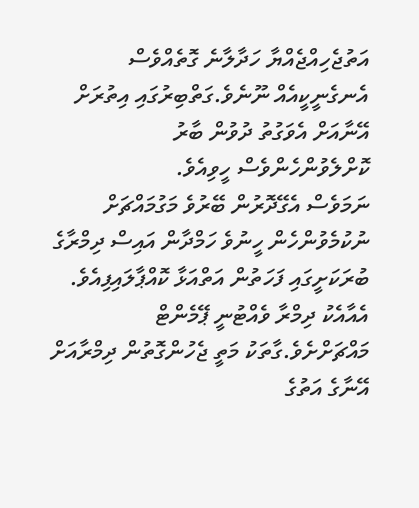އަތުޖެހިއްޖެއްޔާ ހަދާލާނެ ގޮތެއްވެސް އެނގެނީކީއެއް ނޫނެވެ.ގަތްބިރުގައި އިތުރަށް އޭނާއަށް އެވަގުތު ދުވުން ބާރު ކޮށްލެވުންހެންވެސް ހީވިއެވެ.
ނަމަވެސް އެގޭދޮރުން ބޭރުވެ މަގުމައްޗަށް ނުކުމެވުންހެން ހީނުވެ ހަމްދާން އައިސް ދިމްރާގެ ބުރަކަށީގައި ފަހަތުން އަތްއަޅާ ކޮއްޕާލައިފިއެވެ. އެއާއެކު ދިމްރާ ވެއްޓުނީ ޕޭމެންޓް މައްޗަށްށެވެ.ގާތަކު މަތީ ޖެހުންގޮތުން ދިމްރާއަށް އޭނާގެ އަތުގެ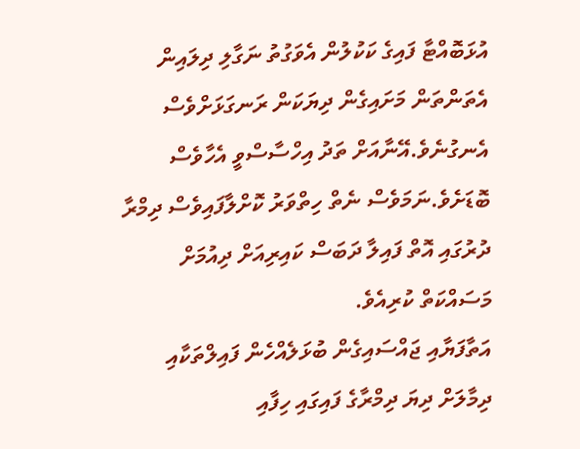އުޅަބޮއްޓާ ފައިގެ ކަކުލުން އެވަގުތު ނަގާލި ދިލައިން އެތަންތަން މަށައިގެން ދިޔަކަން ރަނގަޅަށްވެސް އެނގުނެވެ.އޭނާއަށް ތަދު އިހްސާސްވީ އެހާވެސް ބޮޑަށެވެ.ނަމަވެސް ނެތް ހިތްވަރު ކޮށްލާފައިވެސް ދިމްރާ ދުރުގައި އޮތް ފައިލާ ދަބަސް ކައިރިއަށް ދިއުމަށް މަސައްކަތް ކުރިއެވެ.
އަތާފަޔާއި ޖައްސައިގެން ބުޅަލެއްހެން ފައިލްތަކާއި ދިމާލަށް ދިޔަ ދިމްރާގެ ފައިގައި ހިފާއި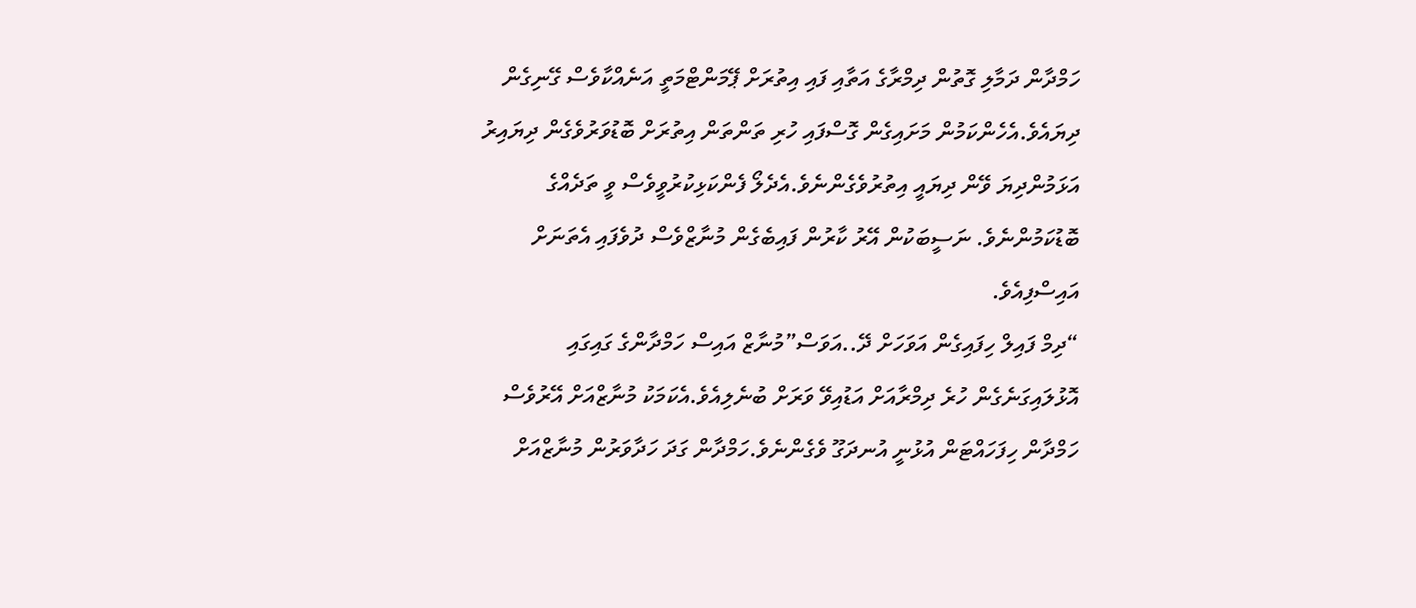ހަމްދާން ދަމާލި ގޮތުން ދިމްރާގެ އަތާއި ފައި އިތުރަށް ޕޭމަންޓްމަތީ އަނެއްކާވެސް ގޭނިގެން ދިޔައެވެ.އެހެންކަމުން މަށައިގެން ގޮސްފައި ހުރި ތަންތަން އިތުރަށް ބޮޑުވަރުވެގެން ދިޔައިރު އަޅަމުންދިޔަ ވޭން ދިޔައީ އިތުރުވެގެންނެވެ.އެދެލޯ ފެންކަޅިކުރުވީވެސް ވީ ތަދެއްގެ ބޮޑުކަމުންނެވެ. ނަސީބަކުން އޭރު ކާރުން ފައިބެގެން މުނާޒްވެސް ދުވެފައި އެތަނަށް އައިސްފިއެވެ.
“ދިމް ފައިލް ހިފައިގެން އަވަހަށް ދޭ..އަވަސް”މުނާޒް އައިސް ހަމްދާންގެ ގައިގައި އޮޅުލައިގަނެގެން ހުރެ ދިމްރާއަށް އަޑުއިވޭ ވަރަށް ބުނެލިއެވެ.އެކަމަކު މުނާޒްއަށް އޭރުވެސް ހަމްދާން ހިފަހައްޓަން އުޅުނީ އުނދަގޫ ވެގެންނެވެ.ހަމްދާން ގަދަ ހަދާވަރުން މުނާޒްއަށް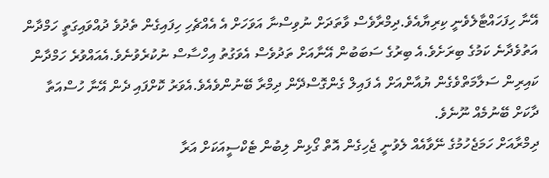އޭނާ ހިފަހައްޓާލެވެނީ ކިރިޔާއެވެ.ދިމްރާވެސް ވާތަދަށް ނުވިސްނާ އަވަހަށް އެ އެއްޗެހި ހިފައިގެން ތެދުވެ ދުއްވައިގަތީ ހަމްދާން އަތުވެދާނެ ކަމުގެ ބިރަށެވެ.އެ ބިރުގެ ސަބަބުން އޭނާއަށް ތަދުވެސް އެވަގުތު އިހްސާސް ނުކުރެވުނެވެ.އެއައްވުރެ ހަމްދާން ކައިރިން ސަލާމަތްވެގެން ޔުއާންއަށް އެ ފައިލް ގެންގޮސްދޭން ދިމްރާ ބޭނުންވެއެވެ.އެވަރު ކޮށްފައި ދެން އޭނާ ހުސްއަތާ ދާކަށް ބޭނުމެއް ނޫނެވެ.
ދިމްރާއަށް ހަމަޖެހުމުގެ ނޭވާއެއް ލެވުނީ ޖެހިގެން އޮތް ގޯޅިން ލިބުން ޓެކްސީއަކަށް އަރާ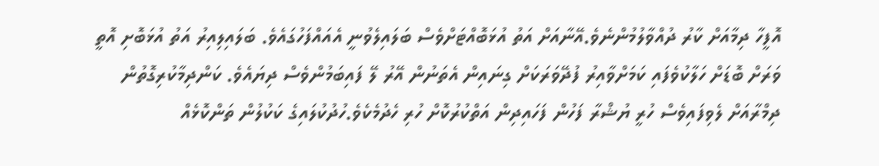އޮފީހާ ދިމާއަށް ކާރު ދުއްވާލުމުންނެވެ.އޭނާއަށް އަތު އުޅަބޮއްޓަށްވެސް ބަލައިލެވުނީ އެއައްފަހުގައެވެ. ބަލައިލިއިރު އަތު އުޅަބޮށި އޮތީ ވަރަށް ބޮޑަށް ހަލާކުވެފައި ކަމަށްވާއިރު ފުދޭވަރަކަށް ގިނައިން އެތަނުން އޭރު ލޭ ފައިބަމުންވެސް ދިޔައެވެ. ކަންދިމާކުރިގޮތުން ދިމްރާއަށް ލެވިފައިވެސް ހުރީ ޔުޝްރާ ފަހުން ފަހައިދިން އަތްކުރުކޮށް ހުރި ހެދުމެކެވެ.ހުދުކުލައިގެ ކަކުލުން ތަންކޮޅެއް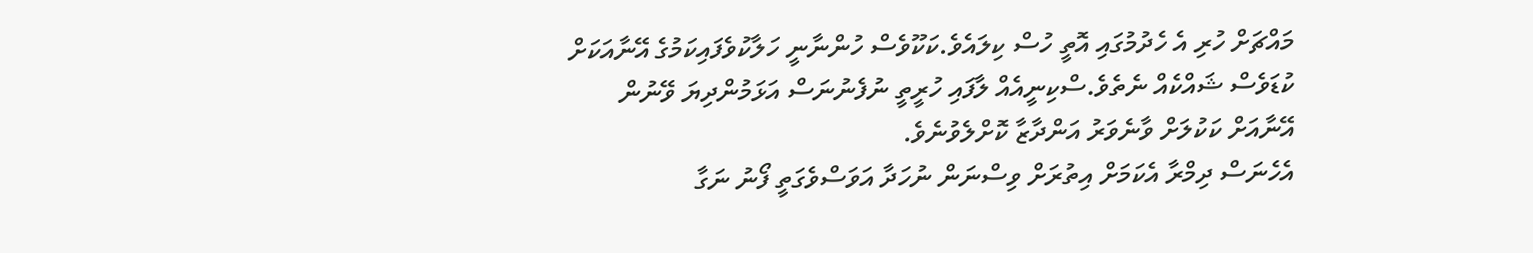މައްޗަށް ހުރި އެ ހެދުމުގައި އޮތީ ހުސް ކިލައެވެ.ކަކޫވެސް ހުންނާނީ ހަލާކުވެފައިކަމުގެ އޭނާއަކަށް ކުޑަވެސް ޝައްކެއް ނެތެވެ.ސްކިނީއެއް ލާފައި ހުރީތީ ނުފެނުނަސް އަޅަމުންދިޔަ ވޭނުން އޭނާއަށް ކަކުލަށް ވާނެވަރު އަންދާޒާ ކޮށްލެވުނެވެ.
އެހެނަސް ދިމްރާ އެކަމަށް އިތުރަށް ވިސްނަން ނުހަދާ އަވަސްވެގަތީ ފޯނު ނަގާ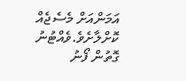އަމަންއަށް މެސެޖެއް ކޮށްލާށެވެ.ވެއްޓުނު ގޮތުން ފޯނު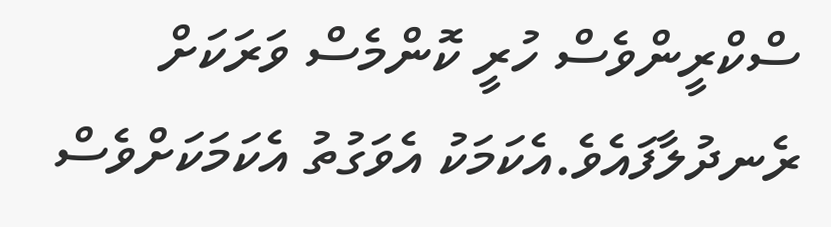ސްކްރީންވެސް ހުރީ ކޮންމެސް ވަރަކަށް ރެނދުލާފައެވެ.އެކަމަކު އެވަގުތު އެކަމަކަށްވެސް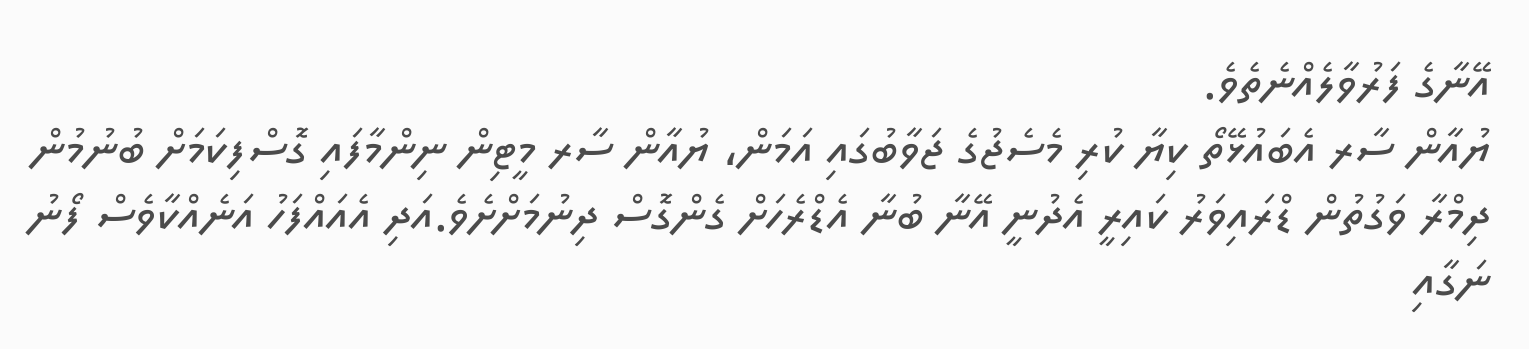އޭނާގެ ފަރުވާލެއްނެތެވެ.
ޔުއާން ސާރ އެބައުޅޭތޯ ކިޔާ ކުރި މެސެޖުގެ ޖަވާބުގައި އަމަން، ޔުއާން ސާރ މީޓިން ނިންމާފައި ގޮސްފިކަމަށް ބުނުމުން ދިމްރާ ވަގުތުން ޑްރައިވަރު ކައިރީ އެދުނީ އޭނާ ބުނާ އެޑްރެހަށް ގެންގޮސް ދިނުމަށްށެވެ.އަދި އެއައްފަހު އަނެއްކާވެސް ފޯނު ނަގާއި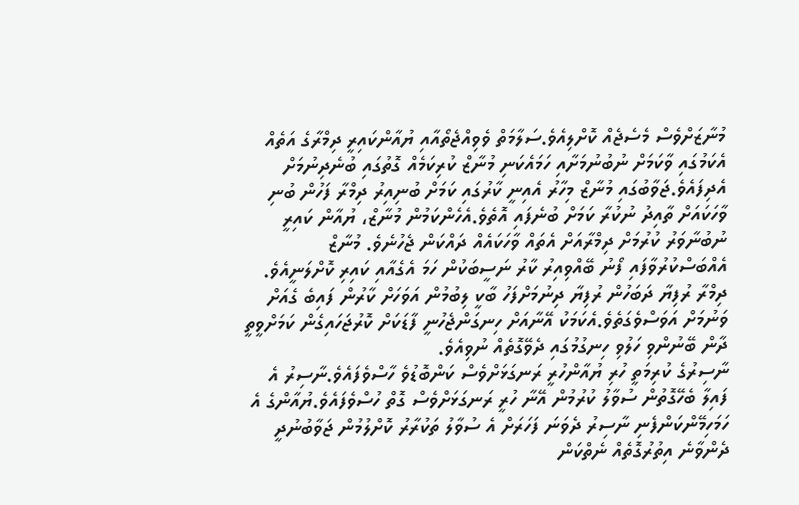މުނާޒަށްވެސް މެސެޖެއް ކޮށްލިއެވެ.ސަލާމަތް ވެވިއްޖެތޯއާއި ޔުއާންކައިރީ ދިމްރާގެ އަތެއް އެކަމުގައި ވާކަމަށް ނުބުނުމަށާއި ހަމައެކަނި މުނާޒް ކުރިކަމެއް ގޮތުގައި ބުނެދިނުމަށް އެދިފައެވެ.ޖަވާބުގައި މުނާޒް މިހާރު އެއިނީ ކާރުގައި ކަމަށް ބުނިއިރު ދިމްރާ ފަހުން ބުނި ވާހަކައަށް ތާއިދު ނުކުރާ ކަމަށް ބުނެފައި އޮތެވެ.އެހެންކަމުން މުނާޒް، ޔުއާން ކައިރީ ނުބުނާވަރު ކުރުމަށް ދިމްރާއަށް އެތައް ވާހަކައެއް ދައްކަން ޖެހުނެވެ. މުނާޒް އެއްބަސްކުރުވާފައި ފޯނު ބޭއްވިއިރު ކާރު ނަސީބަކުން ހަމަ އެގެއާއި ކައިރި ކޮށްލަނީއެވެ. ދިމްރާ ރުފިޔާ ދަބަހުން ރުފިޔާ ދިނުމަށްފަހު ބާކީ ލިބުމުން އަވަހަށް ކާރުން ފައިބެ ގެއަށް ވަނުމަށް އަވަސްވެގަތެވެ.އެކަމަކު އޭނާއަށް ހިނގަންޖެހުނީ ފާޑަކަށް ކޮރުޖަހައިގެން ކަމަށްވީތީ ދާން ބޭނުންވި ހަލުވި ހިނގުމުގައި ދެވޭގޮތެއް ނުވިއެވެ.
ނާސިރުގެ ކުރިމަތީ ހުރި ޔުއާންހުރީ ރަނގަޅަށްވެސް ކަންބޮޑުވެ ހާސްވެފައެވެ.ނާސިރު އެ ފައިލާ ބެހޭގޮތުން ސުވާލު ކުރުމުން އޭނާ ހުރީ ރަނގަޅަށްވެސް ގޮތް ހުސްވެފައެވެ.ޔުއާންގެ އެ ހަމަހިމޭންކަންފެނި ނާސިރު ދެވަނަ ފަހަރަށް އެ ސުވާލު ތަކުރާރު ކޮށްލުމުން ޖަވާބުނުދީ ދެންވާނެ އިތުރުގޮތެއް ނެތްކަން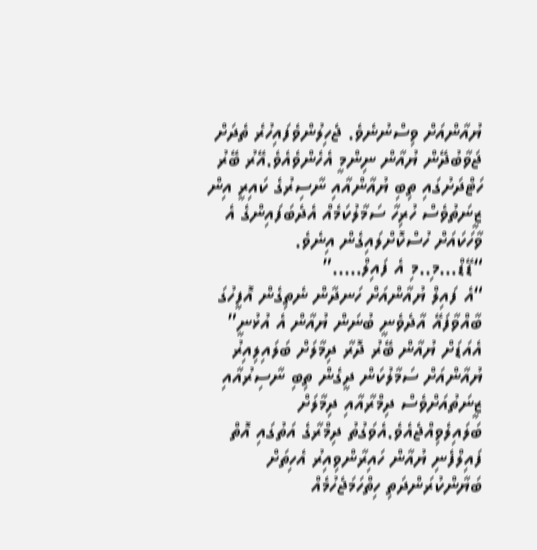ޔުއާންއަށް ވިސްނުނެވެ. ޖެހިލުންވެފައިހުރެ ތެދަށް ޖަވާބުދޭން ޔުއާން ނިންމީ އެހެންވެއެވެ.އޭރު ބޭރު ހަޓްދަށުގައި ތިބި ޔުއާންއާއި ނާސިރުގެ ކައިރީ އިން ޒީނަތުވެސް ހުރިހާ ސަމާލުކަމެއް އެދެބަފައިންގެ އެ ވާހަކައަށް ހުސްކޮށްލައިގެން އިނެވެ.
“ޑޭޑް…މި..މި އެ ފައިލް…..”
“އެ ފައިލް ޔުއާންއަށް ހަނދާން ނެތިގެން އޮފީހުގަ ބާއްވާފައޭ އާދެވެނީ ބުނަން ޔުއާން އެ އުޅުނީ” އެއަޑަށް ޔުއާން ބޭރު ދޮރާ ދިމާލަށް ބަލައިލިއިރު ޔުއާންއަށް ސަމާލުކަން ދީގެން ތިބި ނާސިރުއާއި ޒީނަތުއަށްވެސް ދިމްރާއާއި ދިމާލަށް ބަލައިލެވިއްޖެއެވެ.އެވަގުތު ދިމްރާގެ އަތުގައި އޮތް ފައިލްފެނި ޔުއާން ހައިރާންވިއިރު އެހިތަށް ބަޔާންކުރަންދަތި ހިތްހަމަޖެހުމެއް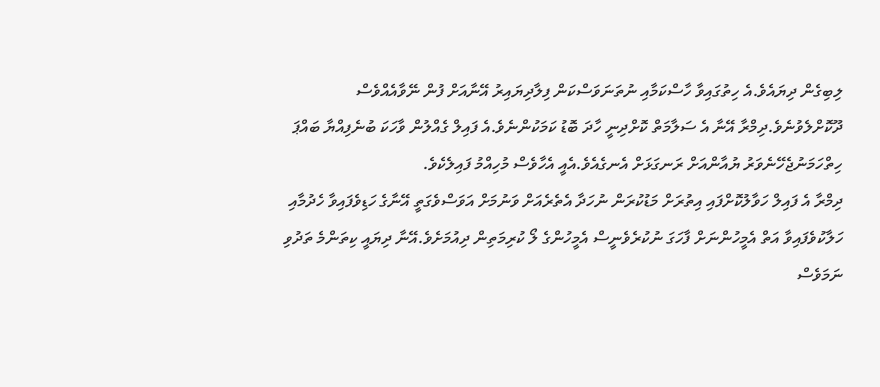ލިބިގެން ދިޔައެވެ.އެ ހިތުގައިވާ ހާސްކަމާއި ނުތަނަވަސްކަން ފިލާދިޔައިރު އޭނާއަށް ފުން ނޭވާއެއްވެސް ދޫކޮށްލެވުނެވެ.ދިމްރާ އޭނާ އެ ސަލާމަތް ކޮށްދިނީ ހާދަ ބޮޑު ކަމަކުންނެވެ.އެ ފައިލް ގެއްލުން ވާހަކަ ބުނެފިއްޔާ ބައްޕަ ހިތްހަމަނުޖެހޭނެވަރު ޔުއާންއަށް ރަނގަޅަށް އެނގެއެވެ.އެއީ އެހާވެސް މުހިއްމު ފައިލެކެވެ.
ދިމްރާ އެ ފައިލް ހަވާލުކޮށްފައި އިތުރަށް މަޑުކުރަން ނުހަދާ އެތެރެއަށް ވަނުމަށް އަވަސްވެގަތީ އޭނާގެ ހަޑިވެފައިވާ ހެދުމާއި ހަލާކުވެފައިވާ އަތް އެމީހުންނަށް ފާހަގަ ނުކުރެވެނީސް އެމީހުންގެ ލޯ ކުރިމަތިން ދިއުމަށެވެ.އޭނާ ދިޔައީ ކިތަންމެ ތަދުވި ނަމަވެސް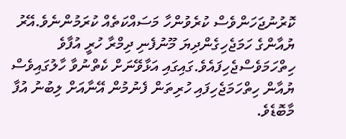ކޮރުނުޖަހަންވެސް ކުރެވުންހާ މަސައްކަތެއް ކުރަމުންނެވެ.އޭރު ޔުއާންގެ ހަމަޖެހިގެންދިޔަ މޫނުފެނި ދިމްރާ ހުރީ އުފާވެ ހިތްހަމަވެސްޖެހިފައެވެ.ގައިގައި އަޅާވޭނަށް ކެތްނުވާ ހާލުގައިވެސް ޔުއާން ހިތްހަމަޖެހިފައި ހުރިތަން ފެނުމުން އޭނާއަށް ލިބުނު އުފާ މާބޮޑެވެ.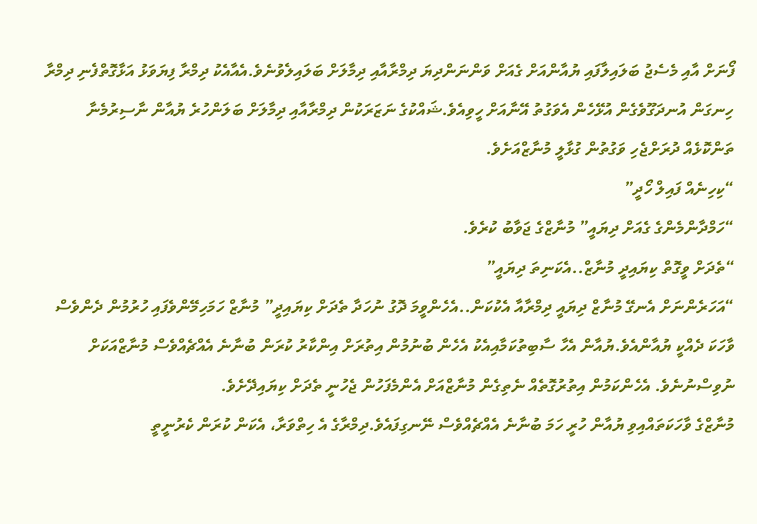ފޯނަށް އާއި މެސެޖު ބަލައިލާފައި ޔުއާންއަށް ގެއަށް ވަންނަންދިޔަ ދިމްރާއާއި ދިމާލަށް ބަލައިލެވުނެވެ.އެއާއެކު ދިމްރާ ފިޔަވަޅު އަޅާގޮތްފެނި ދިމްރާ ހިނގަން އުނދަގޫވެގެން އުޅޭހެން އެވަގުތު އޭނާއަށް ހީވިއެވެ.ޝައްކުގެ ނަޒަރަކުން ދިމްރާއާއި ދިމާލަށް ބަލަންހުރެ ޔުއާން ނާސިރުމެނާ ތަންކޮޅެއް ދުރަށްޖެހި ވަގުތުން ގުޅާލީ މުނާޒްއަށެވެ.
“ކިހިނެއް ފައިލް ހޯދީ”
“ހަމްދާންމެންގެ ގެއަށް ދިޔައީ” މުނާޒްގެ ޖަވާބު ކުރެވެ.
“ތެދަށް ވީގޮތް ކިޔައިދީ މުނާޒް..އެކަނިތަ ދިޔައީ”
“އަހަރެންނަށް އެނގޭ މުނާޒް ދިޔައީ ދިމްރާއާ އެކުކަން..އެހެންވީމަ ދޮގު ނުހަދާ ތެދަށް ކިޔައިދީ” މުނާޒް ހަމަހިމޭންވެފައި ހުރުމުން ދެންވެސް ވާހަކަ ދެއްކީ ޔުއާންއެވެ.ޔުއާން އެހާ ސާބިތުކަމާއިއެކު އެހެން ބުނުމުން އިތުރަށް އިންކާރު ކުރަން ބުނާނެ އެއްޗެއްވެސް މުނާޒްއަކަށް ނުވިސްނުނެވެ. އެހެންކަމުން އިތުރުގޮތެއް ނެތިގެން މުނާޒްއަށް އެންމެފަހުން ޖެހުނީ ތެދަށް ކިޔައިދޭށެވެ.
މުނާޒްގެ ވާހަކަތައްއިވި ޔުއާން ހުރީ ހަމަ ބުނާނެ އެއްޗެއްވެސް ނޭނގިފައެވެ.ދިމްރާގެ އެ ހިތްވަރާ، އެކަން ކުރަން ކެރުނީތީ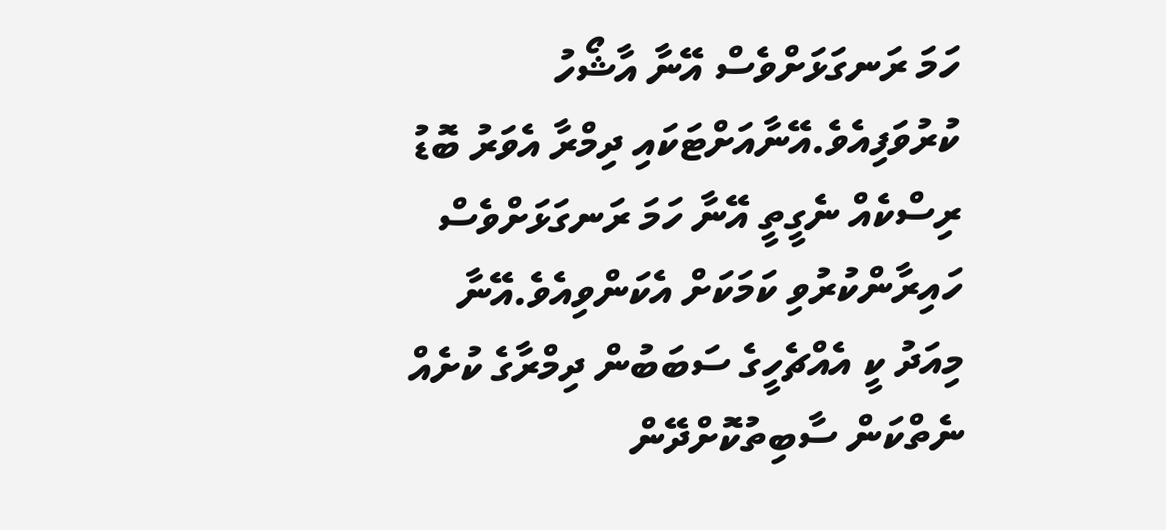ހަމަ ރަނގަޅަށްވެސް އޭނާ އާޝޯހު ކުރުވަފިއެވެ.އޭނާއަށްޓަކައި ދިމްރާ އެވަރު ބޮޑު ރިސްކެއް ނެގީތީ އޭނާ ހަމަ ރަނގަޅަށްވެސް ހައިރާންކުރުވި ކަމަކަށް އެކަންވިއެވެ.އޭނާ މިއަދު ކީ އެއްޗެހީގެ ސަބަބުން ދިމްރާގެ ކުށެއް ނެތްކަން ސާބިތުކޮށްދޭން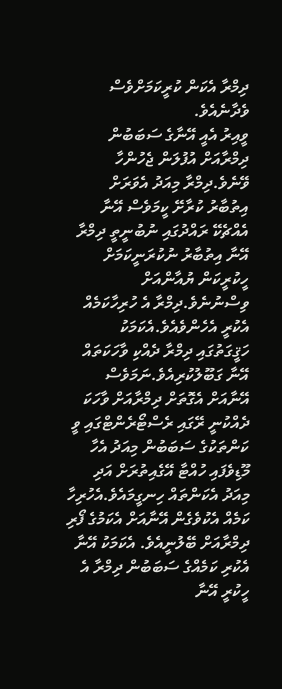ދިމްރާ އެކަން ކުރީކަމަށްވެސް ވެދާނެއެވެ.
ވީއިރު އެއީ އޭނާގެ ސަބަބުން ދިމްރާއަށް އުފުލަން ޖެހުންހާ ވޭނެވެ.ދިމްރާ މިއަދު އެވަރަށް އިތުބާރު ކުރާށޭ ކީމަވެސް އޭނާ އެއްޗެކޭ ރައްދުގައި ނުބުނީތީ ދިމްރާ އޭނާ އިތުބާރު ނުކުރަނީކަމަށް ހީކުރީކަން ޔުއާންއަށް ވިސްނުނެވެ.ދިމްރާ އެ ހުރިހާކަމެއް އެކުރީ އެހެންވެއެވެ.އެކަމަކު ހަޤީގަތުގައި ދިމްރާ ދެއްކި ވާހަކަތައް އޭނާ ގަބޫލުކުރިއެވެ.ނަމަވެސް އޭނާއަށް އެގޮތަށް ދިމްރާއަށް ވާހަކަ ދެއްކުނީ ރޭގައި ރެސްޓޯރެންޓްގައި ވީ ކަންތަކުގެ ސަބަބުން މިއަދު އެހާ މޫޑިވެފައި ހުއްޓާ އޭގެއިތުރަށް އަދި މިއަދު އެކަންތައް ހިނގީމައެވެ.އެހުރިހާ ކަމެއް އެކުވެގެން އޭނާއަށް އެކަމުގެ ފޯރި ދިމްރާއަށް ބޭލުނީއެވެ. އެކަމަކު އޭނާ އެކުރި ކަމެއްގެ ސަބަބުން ދިމްރާ އެ ހީކުރީ އޭނާ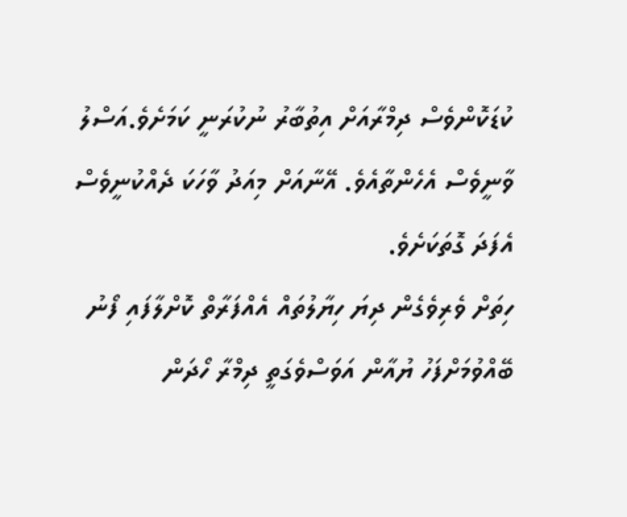ކުޑަކޮންވެސް ދިމްރާއަށް އިތުބާރު ނުކުރަނީ ކަމަށެވެ.އަސްލު ވާނީވެސް އެހެންތާއެވެ. އޭނާއަށް މިއަދު ވާހަކަ ދެއްކުނީވެސް އެފަދަ ގޮތަކަށެވެ.
ހިތަށް ވެރިވެގެން ދިޔަ ހިޔާލުތައް އެއްފަރާތް ކޮށްލާފައި ފޯނު ބޭއްވުމަށްފަހު ޔުއާން އަވަސްވެގަތީ ދިމްރާ ހޯދަން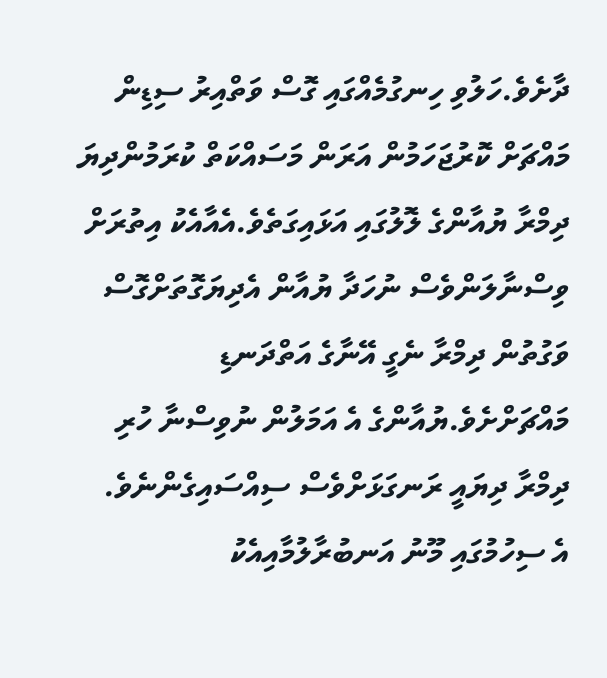ދާށެވެ.ހަލުވި ހިނގުމެއްގައި ގޮސް ވަތްއިރު ސިޑިން މައްޗަށް ކޮރުޖަހަމުން އަރަން މަސައްކަތް ކުރަމުންދިޔަ ދިމްރާ ޔުއާންގެ ލޮލުގައި އަޅައިގަތެވެ.އެއާއެކު އިތުރަށް ވިސްނާލަންވެސް ނުހަދާ ޔުއާން އެދިޔަގޮތަށްގޮސް ވަގުތުން ދިމްރާ ނެގީ އޭނާގެ އަތްދަނޑި މައްޗަށްށެވެ.ޔުއާންގެ އެ އަމަލުން ނުވިސްނާ ހުރި ދިމްރާ ދިޔައީ ރަނގަޅަށްވެސް ސިއްސައިގެންނެވެ.
އެ ސިހުމުގައި މޫނު އަނބުރާލުމާއިއެކު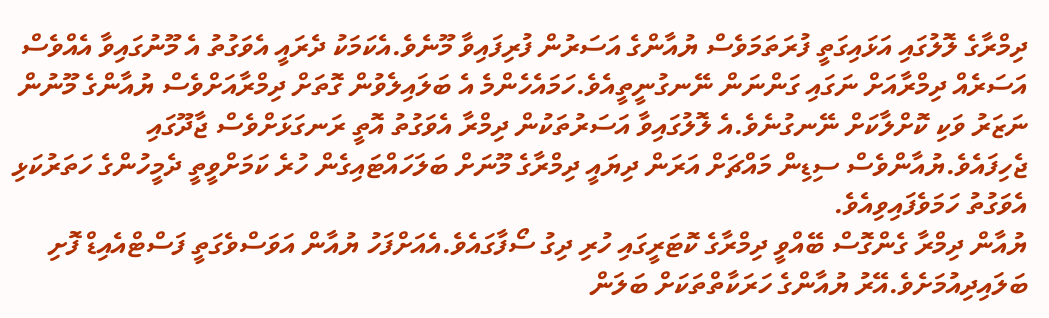ދިމްރާގެ ލޮލުގައި އަޅައިގަތީ ފުރަތަމަވެސް ޔުއާންގެ އަސަރުން ފުރިފައިވާ މޫނެވެ.އެކަމަކު ދެރައީ އެވަގުތު އެ މޫނުގައިވާ އެއްވެސް އަސަރެއް ދިމްރާއަށް ނަގައި ގަންނަން ނޭނގުނީތީއެވެ.ހަމައެހެންމެ އެ ބަލައިލެވުން ގޮތަށް ދިމްރާއަށްވެސް ޔުއާންގެ މޫނުން ނަޒަރު ވަކި ކޮށްލާކަށް ނޭނގުނެވެ.އެ ލޮލުގައިވާ އަސަރުތަކުން ދިމްރާ އެވަގުތު އޮތީ ރަނގަޅަށްވެސް ޖާދޫގައި ޖެހިފައެވެ.ޔުއާންވެސް ސިޑިން މައްޗަށް އަރަން ދިޔައީ ދިމްރާގެ މޫނަށް ބަލަހައްޓައިގެން ހުރެ ކަމަށްވީތީ ދެމީހުންގެ ހަތަރުކަޅި އެވަގުތު ހަމަވެފައިވިއެވެ.
ޔުއާން ދިމްރާ ގެންގޮސް ބޭއްވީ ދިމްރާގެ ކޮޓަރީގައި ހުރި ދިގު ސޯފާގައެވެ.އެއަށްފަހު ޔުއާން އަވަސްވެގަތީ ފަސްޓްއެއިޑް ފޮށި ބަލައިދިއުމަށެވެ.އޭރު ޔުއާންގެ ހަރަކާތްތަކަށް ބަލަން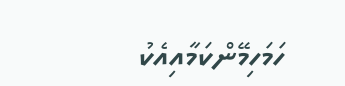ހަމަހިމޭންކަމާއިއެކު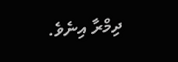ދިމްރާ އިނެވެ.